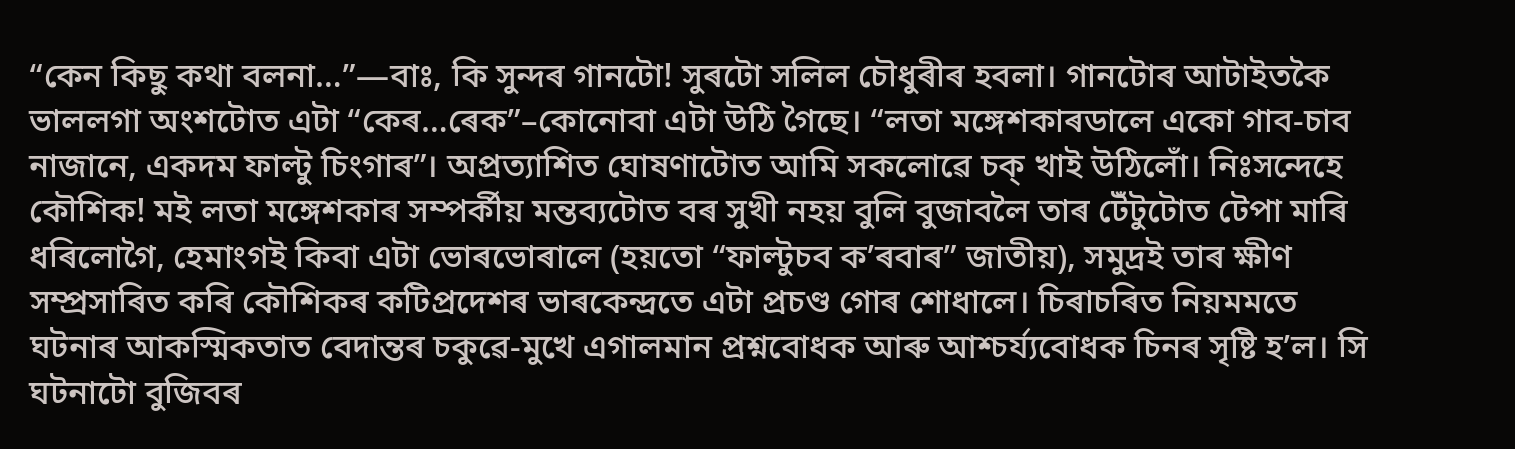“কেন কিছু কথা বলনা…”—বাঃ, কি সুন্দৰ গানটো! সুৰটো সলিল চৌধুৰীৰ হবলা। গানটোৰ আটাইতকৈ ভাললগা অংশটোত এটা “কেৰ…ৰেক”–কোনোবা এটা উঠি গৈছে। “লতা মঙ্গেশকাৰডালে একো গাব-চাব নাজানে, একদম ফাল্টু চিংগাৰ”। অপ্ৰত্যাশিত ঘোষণাটোত আমি সকলোৱে চক্ খাই উঠিলোঁ। নিঃসন্দেহে কৌশিক! মই লতা মঙ্গেশকাৰ সম্পৰ্কীয় মন্তব্যটোত বৰ সুখী নহয় বুলি বুজাবলৈ তাৰ টেঁটুটোত টেপা মাৰি ধৰিলোগৈ, হেমাংগই কিবা এটা ভোৰভোৰালে (হয়তো “ফাল্টুচব ক’ৰবাৰ” জাতীয়), সমুদ্ৰই তাৰ ক্ষীণ সম্প্ৰসাৰিত কৰি কৌশিকৰ কটিপ্ৰদেশৰ ভাৰকেন্দ্ৰতে এটা প্ৰচণ্ড গোৰ শোধালে। চিৰাচৰিত নিয়মমতে ঘটনাৰ আকস্মিকতাত বেদান্তৰ চকুৱে-মুখে এগালমান প্ৰশ্নবোধক আৰু আশ্চৰ্য্যবোধক চিনৰ সৃষ্টি হ’ল। সি ঘটনাটো বুজিবৰ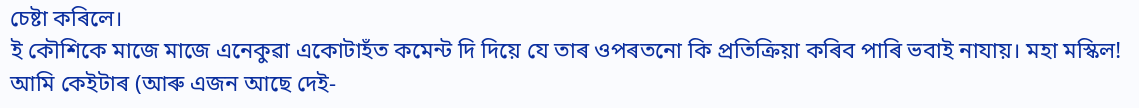চেষ্টা কৰিলে।
ই কৌশিকে মাজে মাজে এনেকুৱা একোটাহঁত কমেন্ট দি দিয়ে যে তাৰ ওপৰতনো কি প্ৰতিক্ৰিয়া কৰিব পাৰি ভবাই নাযায়। মহা মস্কিল! আমি কেইটাৰ (আৰু এজন আছে দেই-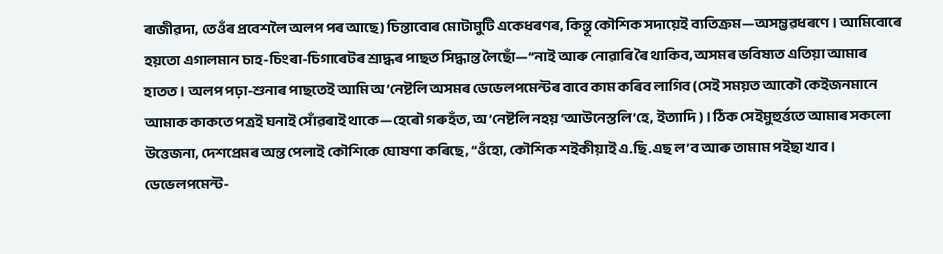ৰাজীৱদা, তেওঁৰ প্ৰবেশলৈ অলপ পৰ আছে) চিন্তাবোৰ মোটামুটি একেধৰণৰ, কিন্তূ কৌশিক সদায়েই ব্যতিক্ৰম—অসম্ভৱধৰণে। আমিবোৰে হয়তো এগালমান চাহ-চিংৰা-চিগাৰেটৰ শ্ৰাদ্ধৰ পাছত সিদ্ধান্ত লৈছোঁ—“নাই আৰু নোৱাৰি ৰৈ থাকিব, অসমৰ ভবিষ্যত এতিয়া আমাৰ হাতত। অলপ পঢ়া-শুনাৰ পাছতেই আমি অ’নেষ্টলি অসমৰ ডেভেলপমেন্টৰ বাবে কাম কৰিব লাগিব (সেই সময়ত আকৌ কেইজনমানে আমাক কাকতে পত্ৰই ঘনাই সোঁৱৰাই থাকে—হেৰৌ গৰুহঁত, অ’নেষ্টলি নহয় ‘আউনেস্তলি’হে, ইত্যাদি)। ঠিক সেইমুহুৰ্ত্ততে আমাৰ সকলো উত্তেজনা, দেশপ্ৰেমৰ অন্ত পেলাই কৌশিকে ঘোষণা কৰিছে, “ওঁহো, কৌশিক শইকীয়াই এ.ছি.এছ ল’ব আৰু তামাম পইছা খাব। ডেভেলপমেন্ট-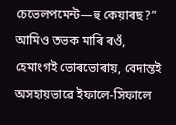চেভেলপমেন্ট—হু কেয়াৰছ?” আমিও তভক মাৰি ৰওঁ, হেমাংগই ভোৰভোৰায়, বেদান্তই অসহায়ভাৱে ইফালে-সিফালে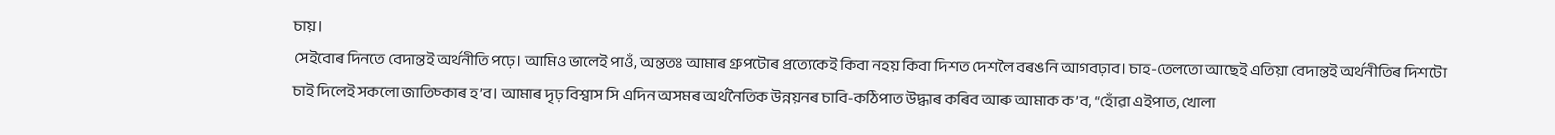চায়।
সেইবোৰ দিনতে বেদান্তই অৰ্থনীতি পঢ়ে। আমিও ভালেই পাওঁ, অন্ততঃ আমাৰ গ্ৰুপটোৰ প্ৰত্যেকেই কিবা নহয় কিবা দিশত দেশলৈ বৰঙনি আগবঢ়াব। চাহ-তেলতো আছেই এতিয়া বেদান্তই অৰ্থনীতিৰ দিশটো চাই দিলেই সকলো জাতিচ্কাৰ হ’ব। আমাৰ দৃঢ় বিশ্বাস সি এদিন অসমৰ অৰ্থনৈতিক উন্নয়নৰ চাবি-কঠিপাত উদ্ধাৰ কৰিব আৰু আমাক ক’ব, “হোঁৱা এইপাত, খোলা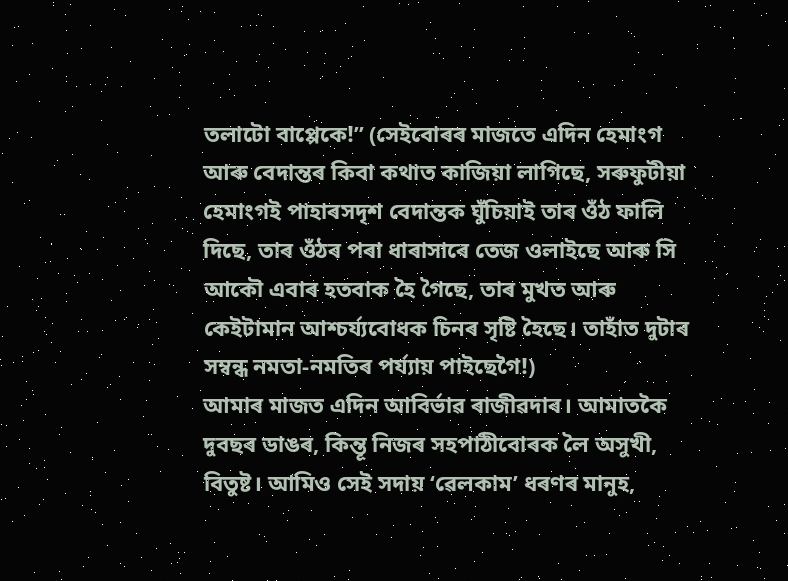তলাটো বাপ্পেকে!” (সেইবোৰৰ মাজতে এদিন হেমাংগ আৰু বেদান্তৰ কিবা কথাত কাজিয়া লাগিছে, সৰুফুটীয়া হেমাংগই পাহাৰসদৃশ বেদান্তক ঘুঁচিয়াই তাৰ ওঁঠ ফালি দিছে, তাৰ ওঁঠৰ পৰা ধাৰাসাৰে তেজ ওলাইছে আৰু সি আকৌ এবাৰ হতবাক হৈ গৈছে, তাৰ মুখত আৰু কেইটামান আশ্চৰ্য্যবোধক চিনৰ সৃষ্টি হৈছে। তাহাঁত দুটাৰ সম্বন্ধ নমতা-নমতিৰ পৰ্য্যায় পাইছেগৈ!)
আমাৰ মাজত এদিন আবিৰ্ভাৱ ৰাজীৱদাৰ। আমাতকৈ দুবছৰ ডাঙৰ, কিন্তূ নিজৰ সহপাঠীবোৰক লৈ অসুখী, বিতুষ্ট। আমিও সেই সদায় ‘ৱেলকাম’ ধৰণৰ মানুহ,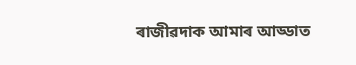ৰাজীৱদাক আমাৰ আড্ডাত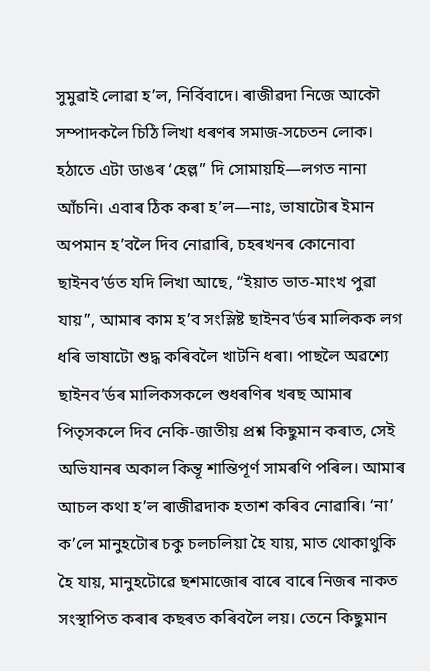সুমুৱাই লোৱা হ’ল, নিৰ্বিবাদে। ৰাজীৱদা নিজে আকৌ সম্পাদকলৈ চিঠি লিখা ধৰণৰ সমাজ-সচেতন লোক। হঠাতে এটা ডাঙৰ ‘হেল্ল’’ দি সোমায়হি—লগত নানা আঁচনি। এবাৰ ঠিক কৰা হ’ল—নাঃ, ভাষাটোৰ ইমান অপমান হ’বলৈ দিব নোৱাৰি, চহৰখনৰ কোনোবা ছাইনব’ৰ্ডত যদি লিখা আছে, “ইয়াত ভাত-মাংখ পুৱা যায়”, আমাৰ কাম হ’ব সংস্লিষ্ট ছাইনব’ৰ্ডৰ মালিকক লগ ধৰি ভাষাটো শুদ্ধ কৰিবলৈ খাটনি ধৰা। পাছলৈ অৱশ্যে ছাইনব’ৰ্ডৰ মালিকসকলে শুধৰণিৰ খৰছ আমাৰ পিতৃসকলে দিব নেকি-জাতীয় প্ৰশ্ন কিছুমান কৰাত, সেই অভিযানৰ অকাল কিন্তূ শান্তিপূৰ্ণ সামৰণি পৰিল। আমাৰ আচল কথা হ’ল ৰাজীৱদাক হতাশ কৰিব নোৱাৰি। ‘না’ ক’লে মানুহটোৰ চকু চলচলিয়া হৈ যায়, মাত থোকাথুকি হৈ যায়, মানুহটোৱে ছশমাজোৰ বাৰে বাৰে নিজৰ নাকত সংস্থাপিত কৰাৰ কছৰত কৰিবলৈ লয়। তেনে কিছুমান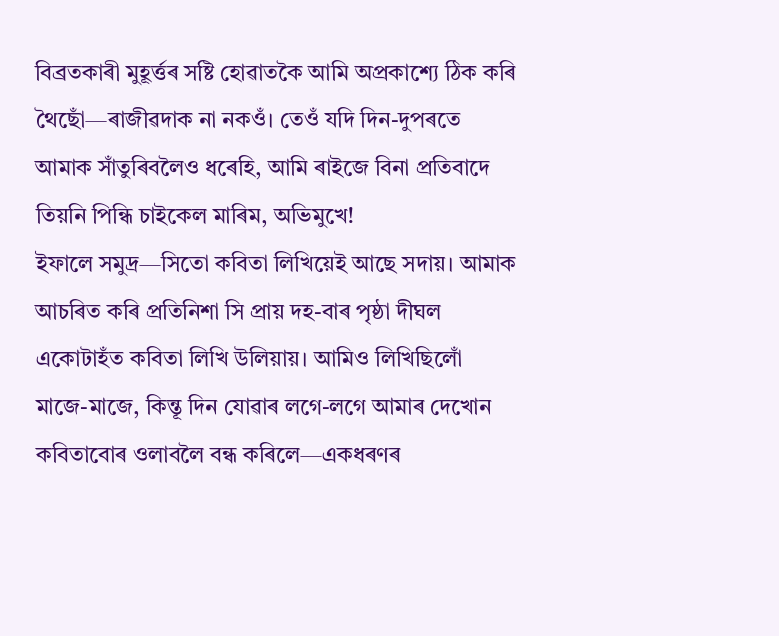বিব্ৰতকাৰী মুহূৰ্ত্তৰ সষ্টি হোৱাতকৈ আমি অপ্ৰকাশ্যে ঠিক কৰি থৈছোঁ—ৰাজীৱদাক না নকওঁ। তেওঁ যদি দিন-দুপৰতে আমাক সাঁতুৰিবলৈও ধৰেহি, আমি ৰাইজে বিনা প্ৰতিবাদে তিয়নি পিন্ধি চাইকেল মাৰিম, অভিমুখে!
ইফালে সমুদ্ৰ—সিতো কবিতা লিখিয়েই আছে সদায়। আমাক আচৰিত কৰি প্ৰতিনিশা সি প্ৰায় দহ-বাৰ পৃষ্ঠা দীঘল একোটাহঁত কবিতা লিখি উলিয়ায়। আমিও লিখিছিলোঁ মাজে-মাজে, কিন্তূ দিন যোৱাৰ লগে-লগে আমাৰ দেখোন কবিতাবোৰ ওলাবলৈ বন্ধ কৰিলে—একধৰণৰ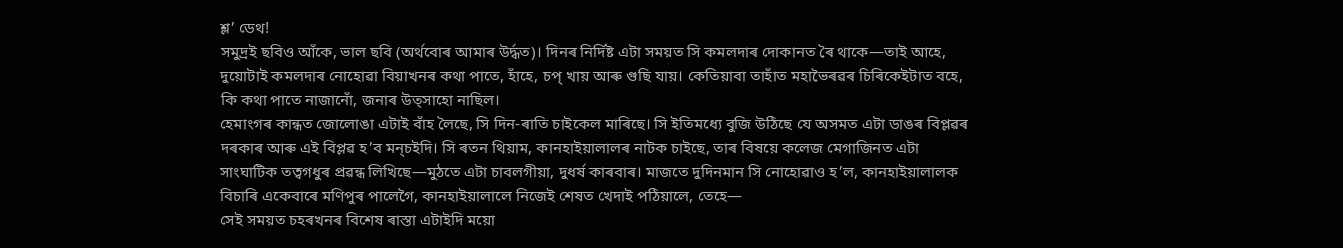শ্ল’ ডেথ!
সমুদ্ৰই ছবিও আঁকে, ভাল ছবি (অৰ্থবোৰ আমাৰ উৰ্দ্ধত)। দিনৰ নিৰ্দিষ্ট এটা সময়ত সি কমলদাৰ দোকানত ৰৈ থাকে—তাই আহে, দুয়োটাই কমলদাৰ নোহোৱা বিয়াখনৰ কথা পাতে, হাঁহে, চপ্ খায় আৰু গুছি যায়। কেতিয়াবা তাহাঁত মহাভৈৰৱৰ চিৰিকেইটাত বহে, কি কথা পাতে নাজানোঁ, জনাৰ উত্সাহো নাছিল।
হেমাংগৰ কান্ধত জোলোঙা এটাই বাঁহ লৈছে, সি দিন-ৰাতি চাইকেল মাৰিছে। সি ইতিমধ্যে বুজি উঠিছে যে অসমত এটা ডাঙৰ বিপ্লৱৰ দৰকাৰ আৰু এই বিপ্লৱ হ’ব মন্চইদি। সি ৰতন থিয়াম, কানহাইয়ালালৰ নাটক চাইছে, তাৰ বিষয়ে কলেজ মেগাজিনত এটা সাংঘাটিক তত্বগধুৰ প্ৰৱন্ধ লিখিছে—মুঠতে এটা চাবলগীয়া, দুধৰ্ষ কাৰবাৰ। মাজতে দুদিনমান সি নোহোৱাও হ’ল, কানহাইয়ালালক বিচাৰি একেবাৰে মণিপুৰ পালেগৈ, কানহাইয়ালালে নিজেই শেষত খেদাই পঠিয়ালে, তেহে—
সেই সময়ত চহৰখনৰ বিশেষ ৰাস্তা এটাইদি ময়ো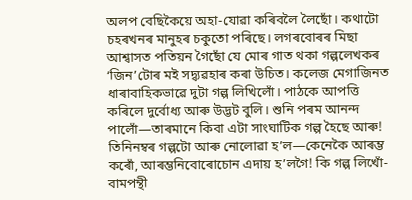অলপ বেছিকৈয়ে অহা-যোৱা কৰিবলৈ লৈছোঁ। কথাটো চহৰখনৰ মানুহৰ চকুতো পৰিছে। লগৰবোৰৰ মিছা আশ্বাসত পতিয়ন গৈছোঁ যে মোৰ গাত থকা গল্পলেখকৰ ‘জিন’টোৰ মই সদ্ব্যৱহাৰ কৰা উচিত। কলেজ মেগাজিনত ধাৰাবাহিকভাৱে দুটা গল্প লিখিলোঁ। পাঠকে আপত্তি কৰিলে দুৰ্বোধ্য আৰু উদ্ভট বুলি। শুনি পৰম আনন্দ পালোঁ—তাৰমানে কিবা এটা সাংঘাটিক গল্প হৈছে আৰু! তিনিনম্বৰ গল্পটো আৰু নোলোৱা হ’ল—কেনেকৈ আৰম্ভ কৰোঁ, আৰম্ভনিবোৰোচোন এদায় হ’লগৈ! কি গল্প লিখোঁ-বামপন্থী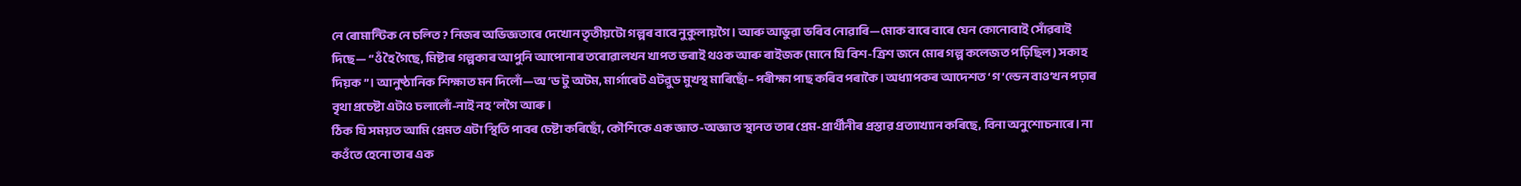নে ৰোমান্টিক নে চল্তি? নিজৰ অভিজ্ঞতাৰে দেখোন তৃতীয়টো গল্পৰ বাবে নুকুলায়গৈ। আৰু আভুৱা ভৰিব নোৱাৰি—মোক বাৰে বাৰে যেন কোনোবাই সোঁৱৰাই দিছে— “ওঁ হৈ গৈছে, মিষ্টাৰ গল্পকাৰ আপুনি আপোনাৰ তৰোৱালখন খাপত ভৰাই থওক আৰু ৰাইজক (মানে যি বিশ-ত্ৰিশ জনে মোৰ গল্প কলেজত পঢ়িছিল) সকাহ দিয়ক”। আনুষ্ঠানিক শিক্ষাত মন দিলোঁ—অ’ড টু অটম, মাৰ্গাৰেট এটৱুড মুখস্থ মাৰিছোঁ– পৰীক্ষা পাছ কৰিব পৰাকৈ। অধ্যাপকৰ আদেশত ‘গ’ল্ডেন বাও’খন পঢ়াৰ বৃথা প্ৰচেষ্টা এটাও চলালোঁ-নাই নহ’লগৈ আৰু।
ঠিক যি সময়ত আমি প্ৰেমত এটা স্থিতি পাবৰ চেষ্টা কৰিছোঁ, কৌশিকে এক জ্ঞাত-অজ্ঞাত স্থানত তাৰ প্ৰেম-প্ৰাৰ্থীনীৰ প্ৰস্তাৱ প্ৰত্যাখ্যান কৰিছে, বিনা অনুশোচনাৰে। না কওঁতে হেনো তাৰ এক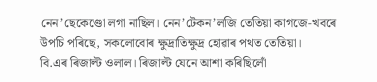নেন’ছেকেণ্ডো লগা নাছিল। নেন’টেকন’লজি তেতিয়া কাগজে-খবৰে উপচি পৰিছে, সকলোবোৰ ক্ষুদ্ৰাতিক্ষুদ্ৰ হোৱাৰ পথত তেতিয়া।
বি.এৰ ৰিজাল্ট ওলাল। ৰিজাল্ট যেনে আশা কৰিছিলোঁ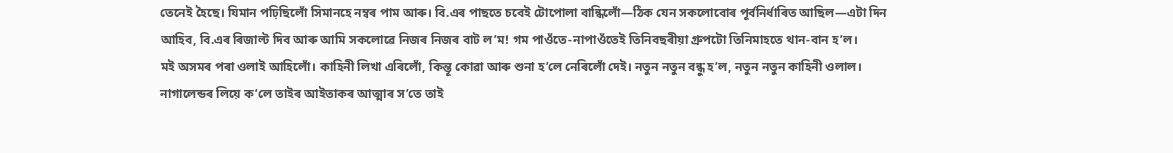তেনেই হৈছে। যিমান পঢ়িছিলোঁ সিমানহে নম্বৰ পাম আৰু। বি.এৰ পাছতে চবেই টোপোলা বান্ধিলোঁ—ঠিক যেন সকলোবোৰ পূৰ্বনিৰ্ধাৰিত আছিল—এটা দিন আহিব, বি.এৰ ৰিজাল্ট দিব আৰু আমি সকলোৱে নিজৰ নিজৰ বাট ল’ম! গম পাওঁতে-নাপাওঁতেই তিনিবছৰীয়া গ্ৰুপটো তিনিমাহতে থান-বান হ’ল।
মই অসমৰ পৰা ওলাই আহিলোঁ। কাহিনী লিখা এৰিলোঁ, কিন্তূ কোৱা আৰু শুনা হ’লে নেৰিলোঁ দেই। নতুন নতুন বন্ধু হ’ল, নতুন নতুন কাহিনী ওলাল। নাগালেন্ডৰ লিয়ে ক’লে তাইৰ আইতাকৰ আত্মাৰ স’তে তাই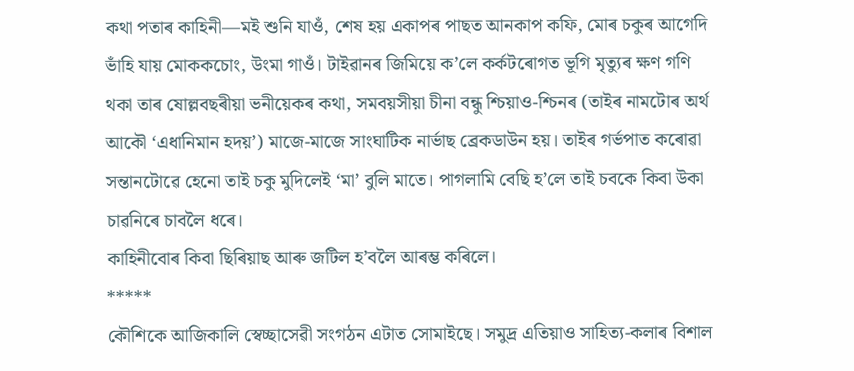কথা পতাৰ কাহিনী—মই শুনি যাওঁ, শেষ হয় একাপৰ পাছত আনকাপ কফি, মোৰ চকুৰ আগেদি ভাঁহি যায় মোককচোং, উংমা গাওঁ। টাইৱানৰ জিমিয়ে ক’লে কৰ্কটৰোগত ভূগি মৃত্যুৰ ক্ষণ গণি থকা তাৰ ষোল্লবছৰীয়া ভনীয়েকৰ কথা, সমবয়সীয়া চীনা বন্ধু শ্চিয়াও-শ্চিনৰ (তাইৰ নামটোৰ অৰ্থ আকৌ ‘এধানিমান হদয়’) মাজে-মাজে সাংঘাটিক নাৰ্ভাছ ব্ৰেকডাউন হয়। তাইৰ গৰ্ভপাত কৰোৱা সন্তানটোৱে হেনো তাই চকু মুদিলেই ‘মা’ বুলি মাতে। পাগলামি বেছি হ’লে তাই চবকে কিবা উকা চাৱনিৰে চাবলৈ ধৰে।
কাহিনীবোৰ কিবা ছিৰিয়াছ আৰু জটিল হ’বলৈ আৰম্ভ কৰিলে।
*****
কৌশিকে আজিকালি স্বেচ্ছাসেৱী সংগঠন এটাত সোমাইছে। সমুদ্ৰ এতিয়াও সাহিত্য-কলাৰ বিশাল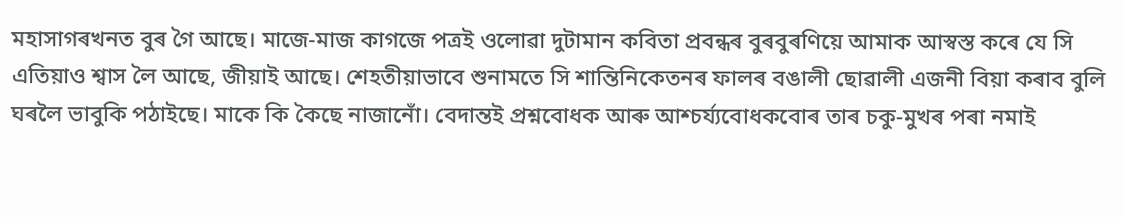মহাসাগৰখনত বুৰ গৈ আছে। মাজে-মাজ কাগজে পত্ৰই ওলোৱা দুটামান কবিতা প্ৰবন্ধৰ বুৰবুৰণিয়ে আমাক আস্বস্ত কৰে যে সি এতিয়াও শ্বাস লৈ আছে, জীয়াই আছে। শেহতীয়াভাবে শুনামতে সি শান্তিনিকেতনৰ ফালৰ বঙালী ছোৱালী এজনী বিয়া কৰাব বুলি ঘৰলৈ ভাবুকি পঠাইছে। মাকে কি কৈছে নাজানোঁ। বেদান্তই প্ৰশ্নবোধক আৰু আশ্চৰ্য্যবোধকবোৰ তাৰ চকু-মুখৰ পৰা নমাই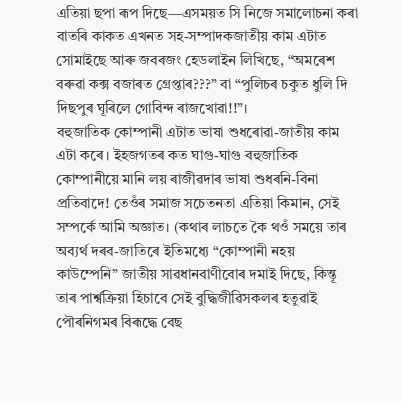এতিয়া ছপা ৰূপ দিছে—এসময়ত সি নিজে সমালোচনা কৰা বাতৰি কাকত এখনত সহ-সম্পাদকজাতীয় কাম এটাত সোমাইছে আৰু জবৰজং হেডলাইন লিখিছে, “অমৰেশ বৰুৱা কক্স বজাৰত গ্ৰেপ্তাৰ???” বা “পুলিচৰ চকুত ধুলি দি দিছপুৰ ঘূৰিলে গোবিন্দ ৰাজখোৱা!!”।
বহুজাতিক কোম্পানী এটাত ভাষা শুধৰোৱা-জাতীয় কাম এটা কৰে। ইহজগতৰ কত ঘাগু-ঘাগু বহুজাতিক কোম্পানীয়ে মানি লয় ৰাজীৱদাৰ ভাষা শুধৰনি-বিনা প্ৰতিবাদে! তেওঁৰ সমাজ সচেতনতা এতিয়া কিমান, সেই সম্পৰ্কে আমি অজ্ঞাত। (কথাৰ লাচতে কৈ থওঁ সময়ে তাৰ অব্যৰ্থ দৰব-জাতিৰে ইতিমধ্যে “কোম্পানী নহয় কাউম্পেনি” জাতীয় সাৱধানবাণীবোৰ দমাই দিছে, কিন্তূ তাৰ পাৰ্শ্বক্ৰিয়া হিচাবে সেই বুদ্ধিজীৱিসকলৰ হতুৱাই পৌৰনিগমৰ বিৰূদ্ধে বেছ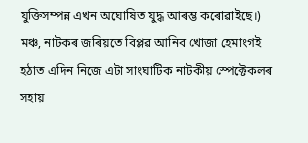যুক্তিসম্পন্ন এখন অঘোষিত যুদ্ধ আৰম্ভ কৰোৱাইছে।)
মঞ্চ, নাটকৰ জৰিয়তে বিপ্লৱ আনিব খোজা হেমাংগই হঠাত এদিন নিজে এটা সাংঘাটিক নাটকীয় স্পেক্টেকলৰ সহায়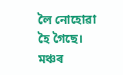লৈ নোহোৱা হৈ গৈছে। মঞ্চৰ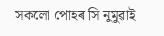সকলো পোহৰ সি নুমুৱাই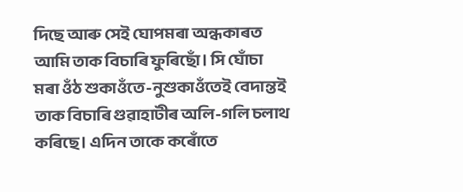দিছে আৰু সেই ঘোপমৰা অন্ধকাৰত আমি তাক বিচাৰি ফুৰিছোঁ। সি ঘোঁচা মৰা ওঁঠ শুকাওঁতে-নুশুকাওঁতেই বেদান্তই তাক বিচাৰি গুৱাহাটীৰ অলি-গলি চলাথ কৰিছে। এদিন তাকে কৰোঁতে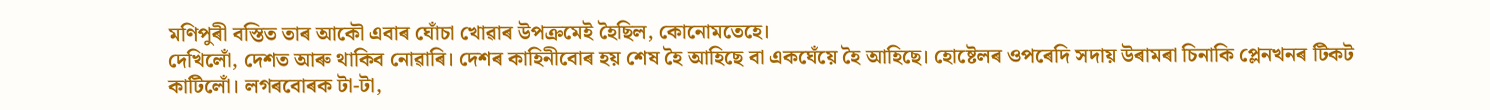মণিপুৰী বস্তিত তাৰ আকৌ এবাৰ ঘোঁচা খোৱাৰ উপক্ৰমেই হৈছিল, কোনোমতেহে।
দেখিলোঁ, দেশত আৰু থাকিব নোৱাৰি। দেশৰ কাহিনীবোৰ হয় শেষ হৈ আহিছে বা একঘেঁয়ে হৈ আহিছে। হোষ্টেলৰ ওপৰেদি সদায় উৰামৰা চিনাকি প্লেনখনৰ টিকট কাটিলোঁ। লগৰবোৰক টা-টা,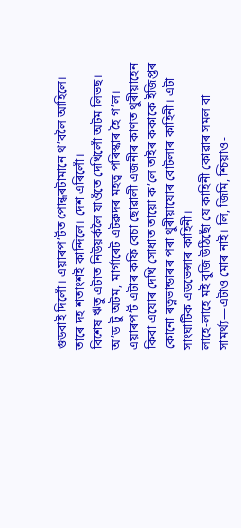গুডবাই দিলোঁ। এয়াৰপ’ৰ্টত পোন্ধৰটামানে থ’বলৈ আহিলে। তাৰে দহ শতাংশই কান্দিলে। দেশ এৰিলোঁ।
বিশেষ ঋতু এটাত নিউয়ৰ্কলৈ যাওঁতে দেখিলোঁ অটম লিভছ। অ’ড টু অটম, মাৰ্গাৰেট এটৱুদৰ মহত্ব পৰিস্কাৰ হৈ গ’ল। এয়াৰপ’ৰ্ট এটাৰ কফি বেচা ছোৱালী এজনীৰ কাণত থুৰীয়াহেন কিবা এযোৰ দেখি সোধাত তায়ো ক’লে তাইৰ ককাকে ইজিপ্তৰ কোনো ৰত্নভান্ডাৰৰ পৰা থুৰীয়াযোৰ বোটলাৰ কাহিনী। এটা সাংঘাটিক এডভেন্সাৰ কাহিনী।
লাহে-লাহে মই বুজি উঠিছোঁ যে কাহিনী কোৱাৰ সমল বা সামৰ্থ্য—এটাও মোৰ নাই। লি, জিমি, শ্চিয়াও-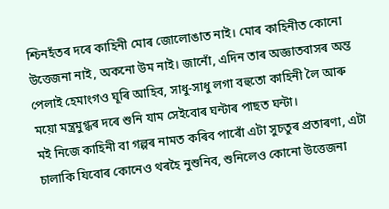শ্চিনহঁতৰ দৰে কাহিনী মোৰ জোলোঙাত নাই। মোৰ কাহিনীত কোনো উত্তেজনা নাই, অকনো উম নাই। জানোঁ, এদিন তাৰ অজ্ঞাতবাসৰ অন্ত পেলাই হেমাংগও ঘূৰি আহিব, সাধু-সাধু লগা বহুতো কাহিনী লৈ আৰু ময়ো মন্ত্ৰমুগ্ধৰ দৰে শুনি যাম সেইবোৰ ঘন্টাৰ পাছত ঘন্টা।
মই নিজে কাহিনী বা গল্পৰ নামত কৰিব পাৰোঁ এটা সুচতুৰ প্ৰতাৰণা, এটা চালাকি যিবোৰ কোনেও থৰহৈ নুশুনিব, শুনিলেও কোনো উত্তেজনা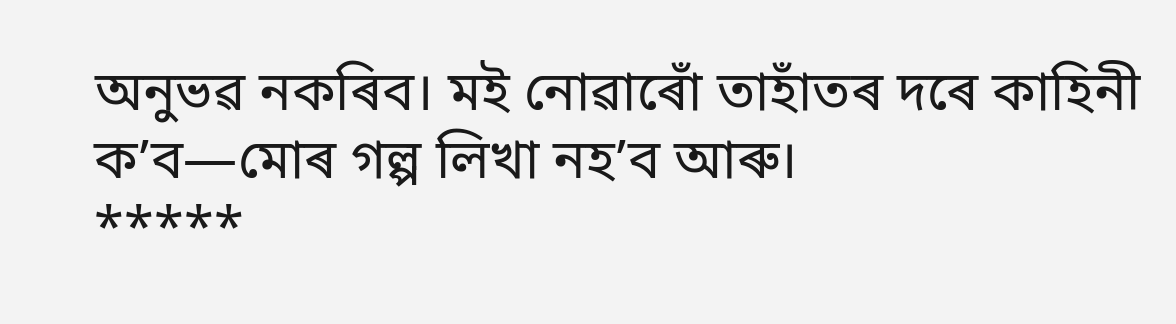অনুভৱ নকৰিব। মই নোৱাৰোঁ তাহাঁতৰ দৰে কাহিনী ক’ব—মোৰ গল্প লিখা নহ’ব আৰু।
*****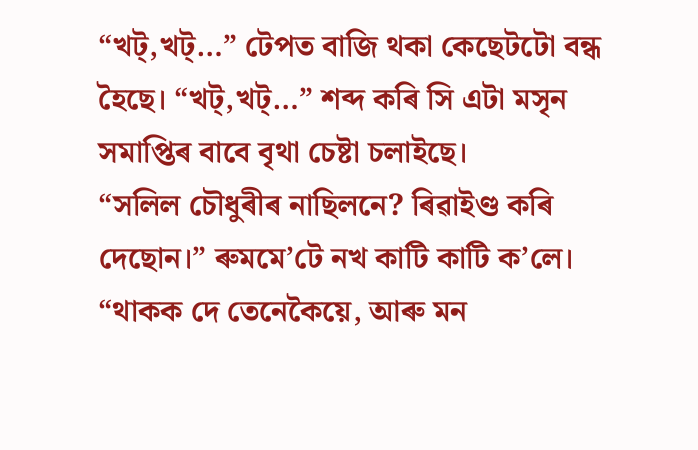“খট্,খট্…” টেপত বাজি থকা কেছেটটো বন্ধ হৈছে। “খট্,খট্…” শব্দ কৰি সি এটা মসৃন সমাপ্তিৰ বাবে বৃথা চেষ্টা চলাইছে।
“সলিল চৌধুৰীৰ নাছিলনে? ৰিৱাইণ্ড কৰি দেছোন।” ৰুমমে’টে নখ কাটি কাটি ক’লে।
“থাকক দে তেনেকৈয়ে, আৰু মন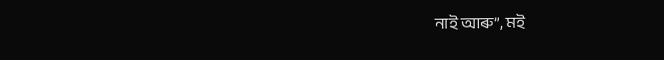নাই আৰু”, মই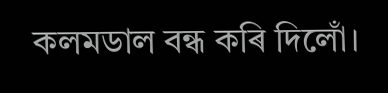কলমডাল বন্ধ কৰি দিলোঁ।